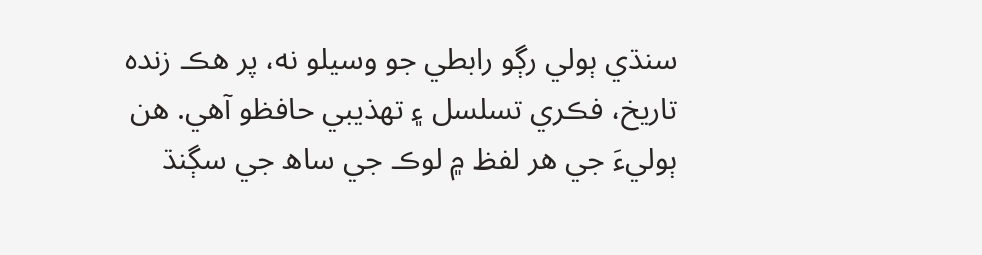سنڌي ٻولي رڳو رابطي جو وسيلو نه، پر هڪ زنده تاريخ، فڪري تسلسل ۽ تهذيبي حافظو آهي. هن ٻوليءَ جي هر لفظ ۾ لوڪ جي ساھ جي سڳنڌ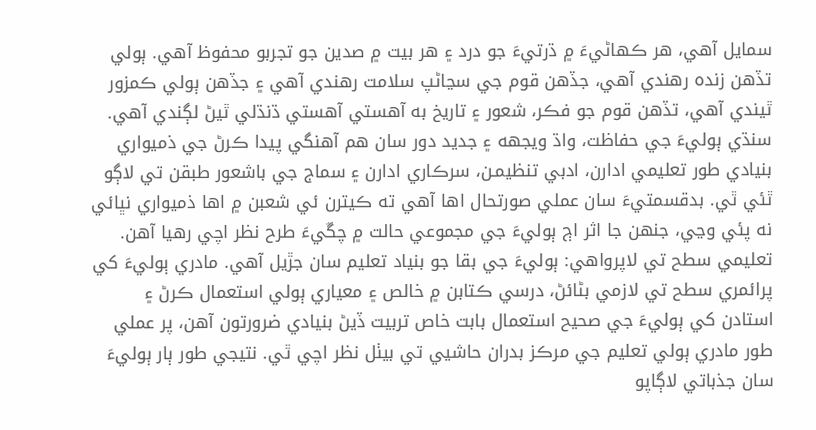سمايل آهي، هر ڪهاڻيءَ ۾ ڌرتيءَ جو درد ۽ هر بيت ۾ صدين جو تجربو محفوظ آهي. ٻولي تڏهن زنده رهندي آهي، جڏهن قوم جي سڃاڻپ سلامت رهندي آهي ۽ جڏهن ٻولي ڪمزور ٿيندي آهي، تڏهن قوم جو فڪر، شعور ۽ تاريخ به آهستي آهستي ڌنڌلي ٿيڻ لڳندي آهي. سنڌي ٻوليءَ جي حفاظت، واڌ ويجھه ۽ جديد دور سان هم آهنگي پيدا ڪرڻ جي ذميواري بنيادي طور تعليمي ادارن، ادبي تنظيمـن، سرڪاري ادارن ۽ سماج جي باشعور طبقن تي لاڳو ٿئي ٿي. بدقسمتيءَ سان عملي صورتحال اها آهي ته ڪيترن ئي شعبن ۾ اها ذميواري نڀائي نه پئي وڃي، جنهن جا اثر اڄ ٻوليءَ جي مجموعي حالت ۾ چڱيءَ طرح نظر اچي رهيا آهن.
تعليمي سطح تي لاپرواهي: ٻوليءَ جي بقا جو بنياد تعليم سان جڙيل آهي. مادري ٻوليءَ کي پرائمري سطح تي لازمي بڻائڻ، درسي ڪتابن ۾ خالص ۽ معياري ٻولي استعمال ڪرڻ ۽ استادن کي ٻوليءَ جي صحيح استعمال بابت خاص تربيت ڏيڻ بنيادي ضرورتون آهن، پر عملي طور مادري ٻولي تعليم جي مرڪز بدران حاشيي تي بيٺل نظر اچي ٿي. نتيجي طور ٻار ٻوليءَ سان جذباتي لاڳاپو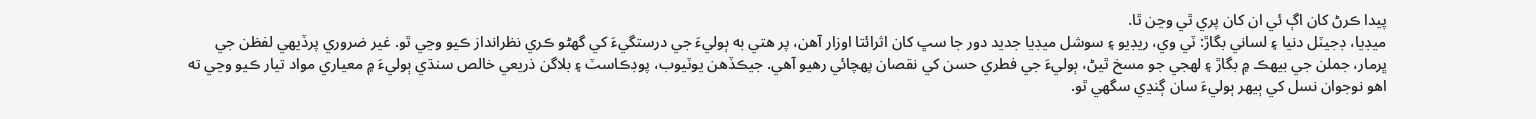پيدا ڪرڻ کان اڳ ئي ان کان پري ٿي وڃن ٿا.
ميڊيا، ڊجيٽل دنيا ۽ لساني بگاڙ: ٽي وي، ريڊيو ۽ سوشل ميڊيا جديد دور جا سڀ کان اثرائتا اوزار آهن، پر هتي به ٻوليءَ جي درستگيءَ کي گهڻو ڪري نظرانداز ڪيو وڃي ٿو. غير ضروري پرڏيهي لفظن جي ڀرمار، جملن جي بيهڪ ۾ بگاڙ ۽ لهجي جو مسخ ٿيڻ، ٻوليءَ جي فطري حسن کي نقصان پهچائي رهيو آهي. جيڪڏهن يوٽيوب، پوڊڪاسٽ ۽ بلاگن ذريعي خالص سنڌي ٻوليءَ ۾ معياري مواد تيار ڪيو وڃي ته اهو نوجوان نسل کي ٻيهر ٻوليءَ سان ڳنڍي سگهي ٿو.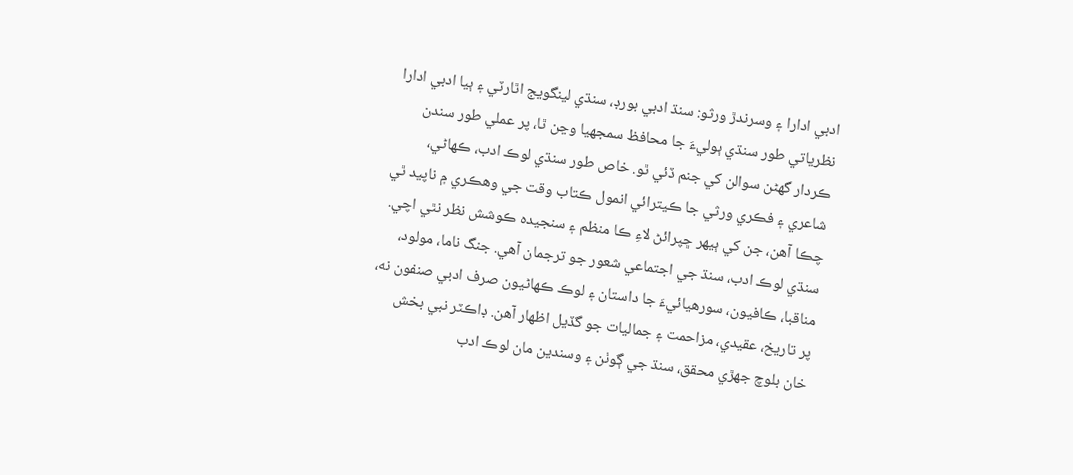ادبي ادارا ۽ وسرندڙ ورثو: سنڌ ادبي بورڊ، سنڌي لينگويج اٿارٽي ۽ ٻيا ادبي ادارا نظرياتي طور سنڌي ٻوليءَ جا محافظ سمجهيا وڃن ٿا، پر عملي طور سندن ڪردار گهڻن سوالن کي جنم ڏئي ٿو. خاص طور سنڌي لوڪ ادب، ڪهاڻي، شاعري ۽ فڪري ورثي جا ڪيترائي انمول ڪتاب وقت جي وهڪري ۾ ناپيد ٿي چڪا آهن، جن کي ٻيهر ڇپرائڻ لاءِ ڪا منظم ۽ سنجيده ڪوشش نظر نٿي اچي. سنڌي لوڪ ادب، سنڌ جي اجتماعي شعور جو ترجمان آهي. جنگ ناما، مولود، مناقبا، ڪافيون، سورهيائيءَ جا داستان ۽ لوڪ ڪهاڻيون صرف ادبي صنفون نه، پر تاريخ، عقيدي، مزاحمت ۽ جماليات جو گڏيل اظهار آهن. ڊاڪٽر نبي بخش خان بلوچ جهڙي محقق، سنڌ جي ڳوٺن ۽ وسندين مان لوڪ ادب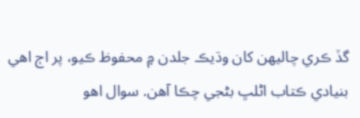گڏ ڪري چاليهن کان وڌيڪ جلدن ۾ محفوظ ڪيو، پر اڄ اهي بنيادي ڪتاب اڻلڀ بڻجي چڪا آهن. سوال اهو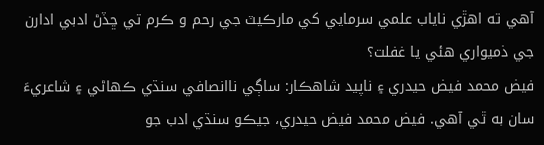آهي ته اهڙي ناياب علمي سرمايي کي مارڪيٽ جي رحم و ڪرم تي ڇڏڻ ادبي ادارن جي ذميواري هئي يا غفلت؟
فيض محمد فيض حيدري ۽ ناپيد شاهڪار: ساڳي ناانصافي سنڌي ڪهاڻي ۽ شاعريءَ سان به ٿي آهي. فيض محمد فيض حيدري، جيڪو سنڌي ادب جو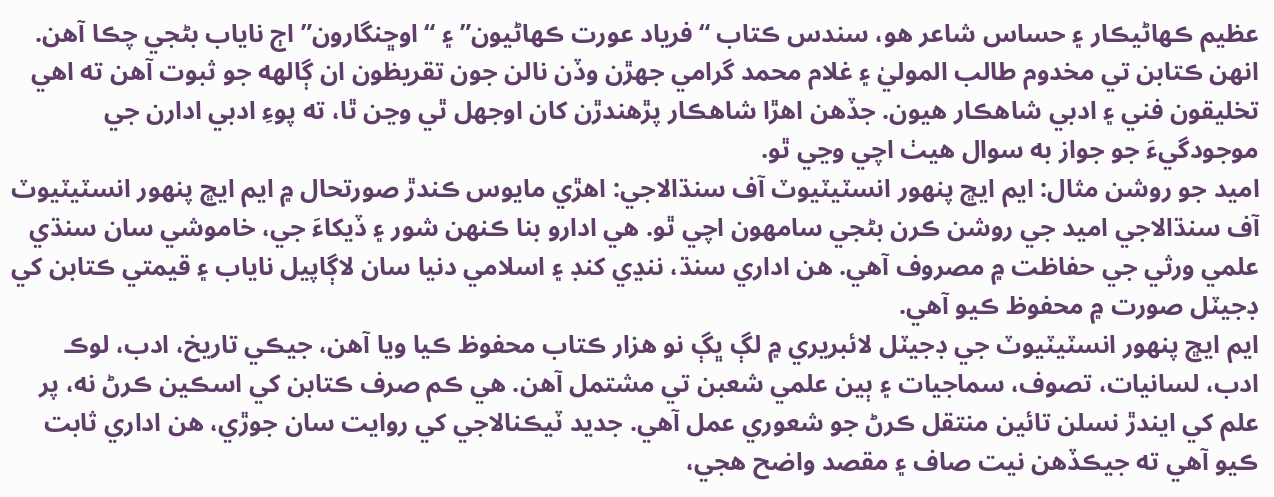عظيم ڪهاڻيڪار ۽ حساس شاعر هو، سندس ڪتاب “فرياد عورت ڪهاڻيون” ۽ “اوڇنگارون” اڄ ناياب بڻجي چڪا آهن. انهن ڪتابن تي مخدوم طالب الموليٰ ۽ غلام محمد گرامي جهڙن وڏن نالن جون تقريظون ان ڳالھه جو ثبوت آهن ته اهي تخليقون فني ۽ ادبي شاهڪار هيون. جڏهن اهڙا شاهڪار پڙهندڙن کان اوجهل ٿي وڃن ٿا، ته پوءِ ادبي ادارن جي موجودگيءَ جو جواز به سوال هيٺ اچي وڃي ٿو.
اميد جو روشن مثال: ايم ايڇ پنهور انسٽيٽيوٽ آف سنڌالاجي: اهڙي مايوس ڪندڙ صورتحال ۾ ايم ايڇ پنهور انسٽيٽيوٽ آف سنڌالاجي اميد جي روشن ڪرن بڻجي سامهون اچي ٿو. هي ادارو بنا ڪنهن شور ۽ ڏيکاءَ جي، خاموشي سان سنڌي علمي ورثي جي حفاظت ۾ مصروف آهي. هن اداري سنڌ، ننڍي کنڊ ۽ اسلامي دنيا سان لاڳاپيل ناياب ۽ قيمتي ڪتابن کي ڊجيٽل صورت ۾ محفوظ ڪيو آهي.
ايم ايڇ پنهور انسٽيٽيوٽ جي ڊجيٽل لائبريري ۾ لڳ ڀڳ نو هزار ڪتاب محفوظ ڪيا ويا آهن، جيڪي تاريخ، ادب، لوڪ ادب، لسانيات، تصوف، سماجيات ۽ ٻين علمي شعبن تي مشتمل آهن. هي ڪم صرف ڪتابن کي اسڪين ڪرڻ نه، پر علم کي ايندڙ نسلن تائين منتقل ڪرڻ جو شعوري عمل آهي. جديد ٽيڪنالاجي کي روايت سان جوڙي، هن اداري ثابت ڪيو آهي ته جيڪڏهن نيت صاف ۽ مقصد واضح هجي،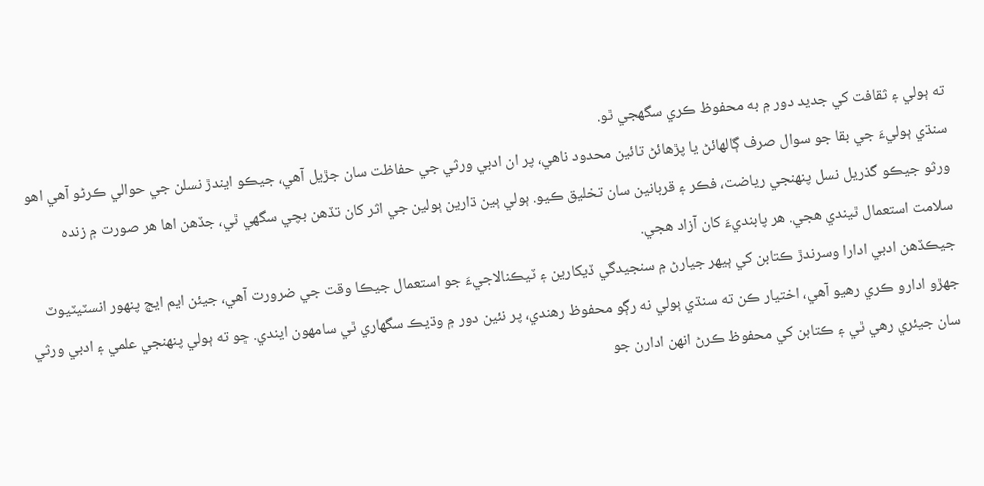ته ٻولي ۽ ثقافت کي جديد دور ۾ به محفوظ ڪري سگهجي ٿو.
سنڌي ٻوليءَ جي بقا جو سوال صرف ڳالهائڻ يا پڙهائڻ تائين محدود ناهي، پر ان ادبي ورثي جي حفاظت سان جڙيل آهي، جيڪو ايندڙ نسلن جي حوالي ڪرڻو آهي اهو ورثو جيڪو گذريل نسل پنهنجي رياضت، فڪر ۽ قربانين سان تخليق ڪيو. ٻولي ٻين ڌارين ٻولين جي اثر کان تڏهن بچي سگهي ٿي، جڏهن اها هر صورت ۾ زنده سلامت استعمال ٿيندي هجي. هر پابنديءَ کان آزاد هجي.
جيڪڏهن ادبي ادارا وسرندڙ ڪتابن کي ٻيهر جيارڻ ۾ سنجيدگي ڏيکارين ۽ ٽيڪنالاجيءَ جو استعمال جيڪا وقت جي ضرورت آهي، جيئن ايم ايڇ پنهور انسٽيٽيوٽ جهڙو ادارو ڪري رهيو آهي، اختيار ڪن ته سنڌي ٻولي نه رڳو محفوظ رهندي، پر نئين دور ۾ وڌيڪ سگهاري ٿي سامهون ايندي. ڇو ته ٻولي پنهنجي علمي ۽ ادبي ورثي سان جيئري رهي ٿي ۽ ڪتابن کي محفوظ ڪرڻ انهن ادارن جو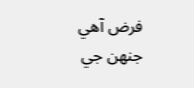فرض آهي جنهن جي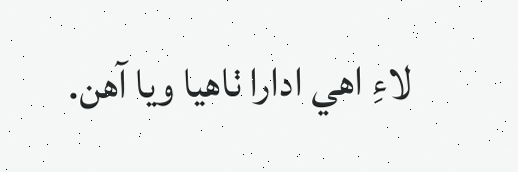لاءِ اهي ادارا ٺاهيا ويا آهن.